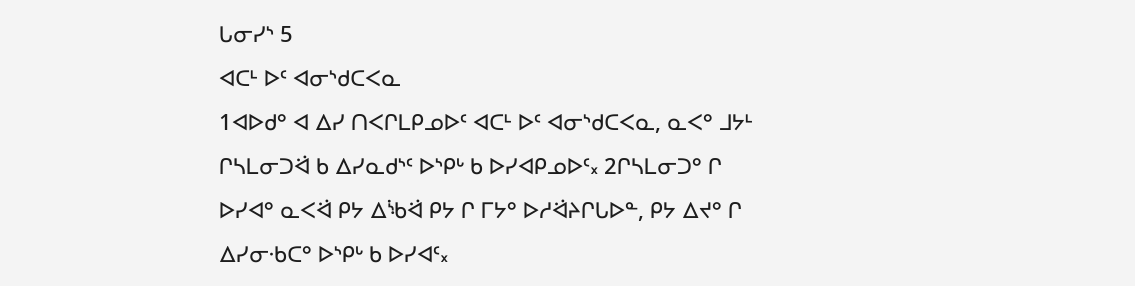ᒐᓂᓯᔅ 5
ᐊᑕᒻ ᐅᑦ ᐊᓂᔅᑯᑕᐸᓇ
1ᐊᐅᑯᐤ ᐊ ᐃᓯ ᑎᐸᒋᒪᑭᓄᐅᑦ ᐊᑕᒻ ᐅᑦ ᐊᓂᔅᑯᑕᐸᓇ, ᓇᐸᐤ ᒧᔭᒻ ᒋᓴᒪᓂᑐᐛ ᑲ ᐃᓯᓇᑯᔅᑦ ᐅᔅᑭᒡ ᑲ ᐅᓯᐊᑭᓄᐅᑦ᙮ 2ᒋᓴᒪᓂᑐᐤ ᒋ ᐅᓯᐊᐤ ᓇᐸᐛ ᑭᔭ ᐃᔎᐛ ᑭᔭ ᒋ ᒥᔭᐤ ᐅᓱᐛᔨᒋᒐᐅᓐ, ᑭᔭ ᐃᔪᐤ ᒋ ᐃᓯᓂᐧᑲᑕᐤ ᐅᔅᑭᒡ ᑲ ᐅᓯᐊᑦ᙮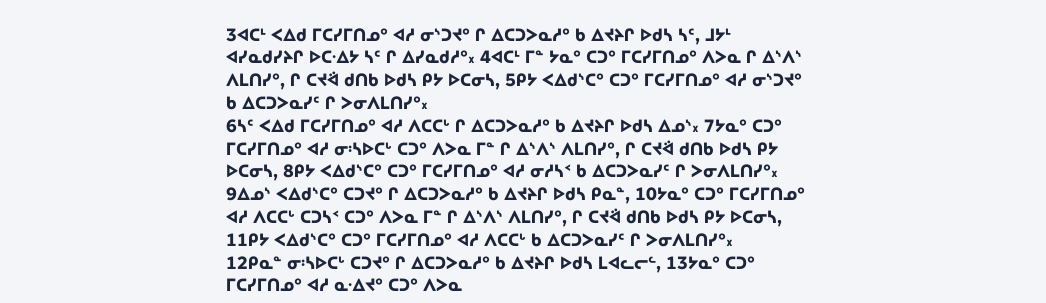3ᐊᑕᒻ ᐸᐃᑯ ᒥᑕᓯᒥᑎᓄᐤ ᐊᓱ ᓂᔅᑐᔪᐤ ᒋ ᐃᑕᑐᐳᓇᓱᐤ ᑲ ᐃᔪᔨᒋ ᐅᑯᓴ ᓴᑦ, ᒧᔭᒻ ᐊᓯᓇᑯᓯᔨᒋ ᐅᑕᐎᔭ ᓴᑦ ᒋ ᐃᓯᓇᑯᓱᐤ᙮ 4ᐊᑕᒻ ᒥᓐ ᔭᓇᐤ ᑕᑐᐤ ᒥᑕᓯᒥᑎᓄᐤ ᐱᐳᓇ ᒋ ᐃᔅᐱᔅ ᐱᒪᑎᓯᐤ, ᒋ ᑕᔪᐛ ᑯᑎᑲ ᐅᑯᓴ ᑭᔭ ᐅᑕᓂᓴ, 5ᑭᔭ ᐸᐃᑯᔅᑕᐤ ᑕᑐᐤ ᒥᑕᓯᒥᑎᓄᐤ ᐊᓱ ᓂᔅᑐᔪᐤ ᑲ ᐃᑕᑐᐳᓇᓯᑦ ᒋ ᐳᓂᐱᒪᑎᓯᐤ᙮
6ᓴᑦ ᐸᐃᑯ ᒥᑕᓯᒥᑎᓄᐤ ᐊᓱ ᐱᑕᑕᒡ ᒋ ᐃᑕᑐᐳᓇᓱᐤ ᑲ ᐃᔪᔨᒋ ᐅᑯᓴ ᐃᓄᔅ᙮ 7ᔭᓇᐤ ᑕᑐᐤ ᒥᑕᓯᒥᑎᓄᐤ ᐊᓱ ᓂᔄᐅᑕᒡ ᑕᑐᐤ ᐱᐳᓇ ᒥᓐ ᒋ ᐃᔅᐱᔅ ᐱᒪᑎᓯᐤ, ᒋ ᑕᔪᐛ ᑯᑎᑲ ᐅᑯᓴ ᑭᔭ ᐅᑕᓂᓴ, 8ᑭᔭ ᐸᐃᑯᔅᑕᐤ ᑕᑐᐤ ᒥᑕᓯᒥᑎᓄᐤ ᐊᓱ ᓂᓱᓴᑉ ᑲ ᐃᑕᑐᐳᓇᓯᑦ ᒋ ᐳᓂᐱᒪᑎᓯᐤ᙮
9ᐃᓄᔅ ᐸᐃᑯᔅᑕᐤ ᑕᑐᔪᐤ ᒋ ᐃᑕᑐᐳᓇᓱᐤ ᑲ ᐃᔪᔨᒋ ᐅᑯᓴ ᑭᓇᓐ, 10ᔭᓇᐤ ᑕᑐᐤ ᒥᑕᓯᒥᑎᓄᐤ ᐊᓱ ᐱᑕᑕᒡ ᑕᑐᓴᑉ ᑕᑐᐤ ᐱᐳᓇ ᒥᓐ ᒋ ᐃᔅᐱᔅ ᐱᒪᑎᓯᐤ, ᒋ ᑕᔪᐛ ᑯᑎᑲ ᐅᑯᓴ ᑭᔭ ᐅᑕᓂᓴ, 11ᑭᔭ ᐸᐃᑯᔅᑕᐤ ᑕᑐᐤ ᒥᑕᓯᒥᑎᓄᐤ ᐊᓱ ᐱᑕᑕᒡ ᑲ ᐃᑕᑐᐳᓇᓯᑦ ᒋ ᐳᓂᐱᒪᑎᓯᐤ᙮
12ᑭᓇᓐ ᓂᔄᐅᑕᒡ ᑕᑐᔪᐤ ᒋ ᐃᑕᑐᐳᓇᓱᐤ ᑲ ᐃᔪᔨᒋ ᐅᑯᓴ ᒪᐊᓚᓕᓪ, 13ᔭᓇᐤ ᑕᑐᐤ ᒥᑕᓯᒥᑎᓄᐤ ᐊᓱ ᓇᐎᔪᐤ ᑕᑐᐤ ᐱᐳᓇ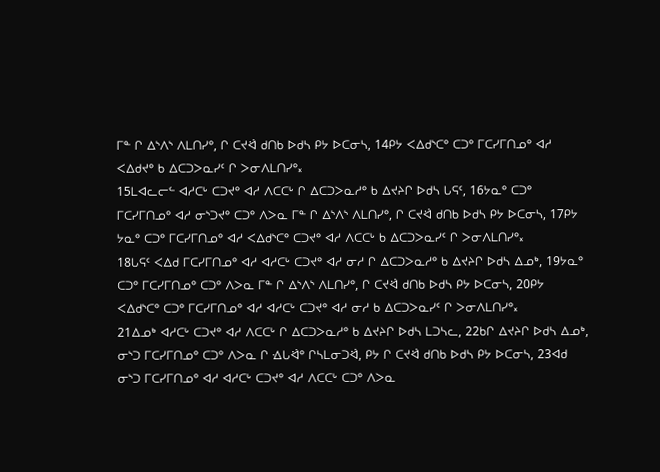ᒥᓐ ᒋ ᐃᔅᐱᔅ ᐱᒪᑎᓯᐤ, ᒋ ᑕᔪᐛ ᑯᑎᑲ ᐅᑯᓴ ᑭᔭ ᐅᑕᓂᓴ, 14ᑭᔭ ᐸᐃᑯᔅᑕᐤ ᑕᑐᐤ ᒥᑕᓯᒥᑎᓄᐤ ᐊᓱ ᐸᐃᑯᔪᐤ ᑲ ᐃᑕᑐᐳᓇᓯᑦ ᒋ ᐳᓂᐱᒪᑎᓯᐤ᙮
15ᒪᐊᓚᓕᓪ ᐊᓱᑕᒡ ᑕᑐᔪᐤ ᐊᓱ ᐱᑕᑕᒡ ᒋ ᐃᑕᑐᐳᓇᓱᐤ ᑲ ᐃᔪᔨᒋ ᐅᑯᓴ ᒐᕋᑦ, 16ᔭᓇᐤ ᑕᑐᐤ ᒥᑕᓯᒥᑎᓄᐤ ᐊᓱ ᓂᔅᑐᔪᐤ ᑕᑐᐤ ᐱᐳᓇ ᒥᓐ ᒋ ᐃᔅᐱᔅ ᐱᒪᑎᓯᐤ, ᒋ ᑕᔪᐛ ᑯᑎᑲ ᐅᑯᓴ ᑭᔭ ᐅᑕᓂᓴ, 17ᑭᔭ ᔭᓇᐤ ᑕᑐᐤ ᒥᑕᓯᒥᑎᓄᐤ ᐊᓱ ᐸᐃᑯᔅᑕᐤ ᑕᑐᔪᐤ ᐊᓱ ᐱᑕᑕᒡ ᑲ ᐃᑕᑐᐳᓇᓯᑦ ᒋ ᐳᓂᐱᒪᑎᓯᐤ᙮
18ᒐᕋᑦ ᐸᐃᑯ ᒥᑕᓯᒥᑎᓄᐤ ᐊᓱ ᐊᓱᑕᒡ ᑕᑐᔪᐤ ᐊᓱ ᓂᓱ ᒋ ᐃᑕᑐᐳᓇᓱᐤ ᑲ ᐃᔪᔨᒋ ᐅᑯᓴ ᐃᓄᒃ, 19ᔭᓇᐤ ᑕᑐᐤ ᒥᑕᓯᒥᑎᓄᐤ ᑕᑐᐤ ᐱᐳᓇ ᒥᓐ ᒋ ᐃᔅᐱᔅ ᐱᒪᑎᓯᐤ, ᒋ ᑕᔪᐛ ᑯᑎᑲ ᐅᑯᓴ ᑭᔭ ᐅᑕᓂᓴ, 20ᑭᔭ ᐸᐃᑯᔅᑕᐤ ᑕᑐᐤ ᒥᑕᓯᒥᑎᓄᐤ ᐊᓱ ᐊᓱᑕᒡ ᑕᑐᔪᐤ ᐊᓱ ᓂᓱ ᑲ ᐃᑕᑐᐳᓇᓯᑦ ᒋ ᐳᓂᐱᒪᑎᓯᐤ᙮
21ᐃᓄᒃ ᐊᓱᑕᒡ ᑕᑐᔪᐤ ᐊᓱ ᐱᑕᑕᒡ ᒋ ᐃᑕᑐᐳᓇᓱᐤ ᑲ ᐃᔪᔨᒋ ᐅᑯᓴ ᒪᑐᓴᓚ, 22ᑲᒋ ᐃᔪᔨᒋ ᐅᑯᓴ ᐃᓄᒃ, ᓂᔅᑐ ᒥᑕᓯᒥᑎᓄᐤ ᑕᑐᐤ ᐱᐳᓇ ᒋ ᐎᒐᐛᐤ ᒋᓴᒪᓂᑐᐛ, ᑭᔭ ᒋ ᑕᔪᐛ ᑯᑎᑲ ᐅᑯᓴ ᑭᔭ ᐅᑕᓂᓴ, 23ᐊᑯ ᓂᔅᑐ ᒥᑕᓯᒥᑎᓄᐤ ᐊᓱ ᐊᓱᑕᒡ ᑕᑐᔪᐤ ᐊᓱ ᐱᑕᑕᒡ ᑕᑐᐤ ᐱᐳᓇ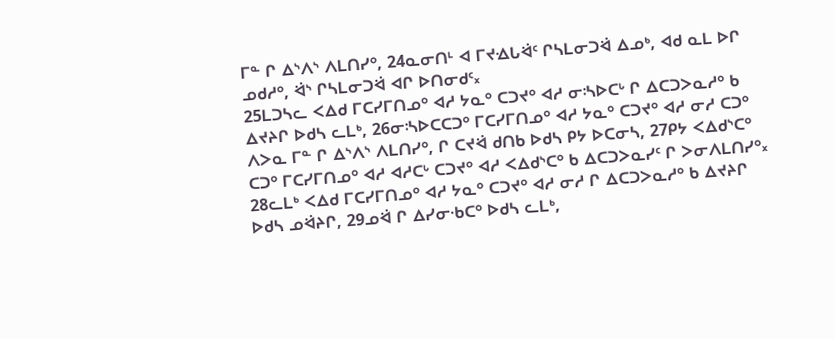ᒥᓐ ᒋ ᐃᔅᐱᔅ ᐱᒪᑎᓯᐤ, 24ᓇᓂᑎᒻ ᐊ ᒥᔪᐎᒐᐛᑦ ᒋᓴᒪᓂᑐᐛ ᐃᓄᒃ, ᐊᑯ ᓇᒪ ᐅᒋ ᓄᑯᓱᐤ, ᐛᔅ ᒋᓴᒪᓂᑐᐛ ᐊᒋ ᐅᑎᓂᑯᑦ᙮
25ᒪᑐᓴᓚ ᐸᐃᑯ ᒥᑕᓯᒥᑎᓄᐤ ᐊᓱ ᔭᓇᐤ ᑕᑐᔪᐤ ᐊᓱ ᓂᔄᐅᑕᒡ ᒋ ᐃᑕᑐᐳᓇᓱᐤ ᑲ ᐃᔪᔨᒋ ᐅᑯᓴ ᓚᒪᒃ, 26ᓂᔄᐅᑕᑕᑐᐤ ᒥᑕᓯᒥᑎᓄᐤ ᐊᓱ ᔭᓇᐤ ᑕᑐᔪᐤ ᐊᓱ ᓂᓱ ᑕᑐᐤ ᐱᐳᓇ ᒥᓐ ᒋ ᐃᔅᐱᔅ ᐱᒪᑎᓯᐤ, ᒋ ᑕᔪᐛ ᑯᑎᑲ ᐅᑯᓴ ᑭᔭ ᐅᑕᓂᓴ, 27ᑭᔭ ᐸᐃᑯᔅᑕᐤ ᑕᑐᐤ ᒥᑕᓯᒥᑎᓄᐤ ᐊᓱ ᐊᓱᑕᒡ ᑕᑐᔪᐤ ᐊᓱ ᐸᐃᑯᔅᑕᐤ ᑲ ᐃᑕᑐᐳᓇᓯᑦ ᒋ ᐳᓂᐱᒪᑎᓯᐤ᙮
28ᓚᒪᒃ ᐸᐃᑯ ᒥᑕᓯᒥᑎᓄᐤ ᐊᓱ ᔭᓇᐤ ᑕᑐᔪᐤ ᐊᓱ ᓂᓱ ᒋ ᐃᑕᑐᐳᓇᓱᐤ ᑲ ᐃᔪᔨᒋ ᐅᑯᓴ ᓄᐛᔨᒋ, 29ᓄᐛ ᒋ ᐃᓯᓂᐧᑲᑕᐤ ᐅᑯᓴ ᓚᒪᒃ,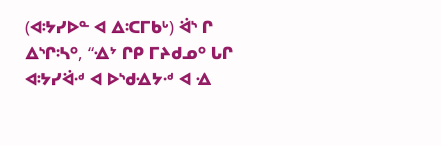(ᐊᔽᓯᐅᓐ ᐊ ᐃᑥᒥᑲᒡ) ᐛᔅ ᒋ ᐃᔅᒋᔄᐤ, “ᐎᔾ ᒋᑭ ᒥᔨᑯᓄᐤ ᒐᒋ ᐊᔽᓯᐛᐧᒄ ᐊ ᐅᔅᑯᐎᔭᐧᒄ ᐊ ᐎ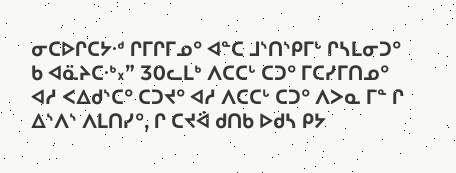ᓂᑕᐅᒋᑕᔭᐧᒄ ᒋᒥᒋᒥᓄᐤ ᐊᓐᑕ ᒧᔅᑎᔅᑭᒥᒡ ᒋᓴᒪᓂᑐᐤ ᑲ ᐊᓏᔨᑕᐧᒃ᙮” 30ᓚᒪᒃ ᐱᑕᑕᒡ ᑕᑐᐤ ᒥᑕᓯᒥᑎᓄᐤ ᐊᓱ ᐸᐃᑯᔅᑕᐤ ᑕᑐᔪᐤ ᐊᓱ ᐱᑕᑕᒡ ᑕᑐᐤ ᐱᐳᓇ ᒥᓐ ᒋ ᐃᔅᐱᔅ ᐱᒪᑎᓯᐤ, ᒋ ᑕᔪᐛ ᑯᑎᑲ ᐅᑯᓴ ᑭᔭ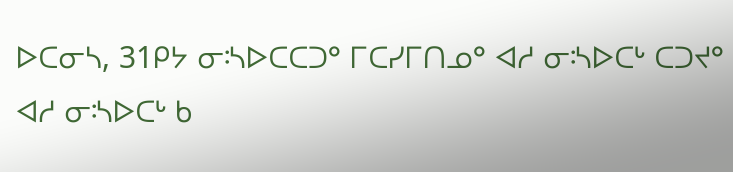ᐅᑕᓂᓴ, 31ᑭᔭ ᓂᔄᐅᑕᑕᑐᐤ ᒥᑕᓯᒥᑎᓄᐤ ᐊᓱ ᓂᔄᐅᑕᒡ ᑕᑐᔪᐤ ᐊᓱ ᓂᔄᐅᑕᒡ ᑲ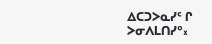ᐃᑕᑐᐳᓇᓯᑦ ᒋ ᐳᓂᐱᒪᑎᓯᐤ᙮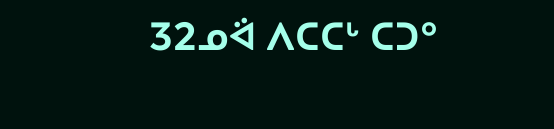32ᓄᐛ ᐱᑕᑕᒡ ᑕᑐᐤ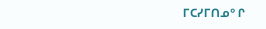ᒥᑕᓯᒥᑎᓄᐤ ᒋ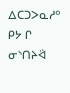ᐃᑕᑐᐳᓇᓱᐤ ᑭᔭ ᒋ ᓂᔅᑎᔨᐛ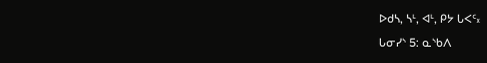ᐅᑯᓴ, ᓴᒻ, ᐊᒻ, ᑭᔭ ᒐᐸᑦ᙮
ᒐᓂᓯᔅ 5: ᓇᔅᑲᐱ